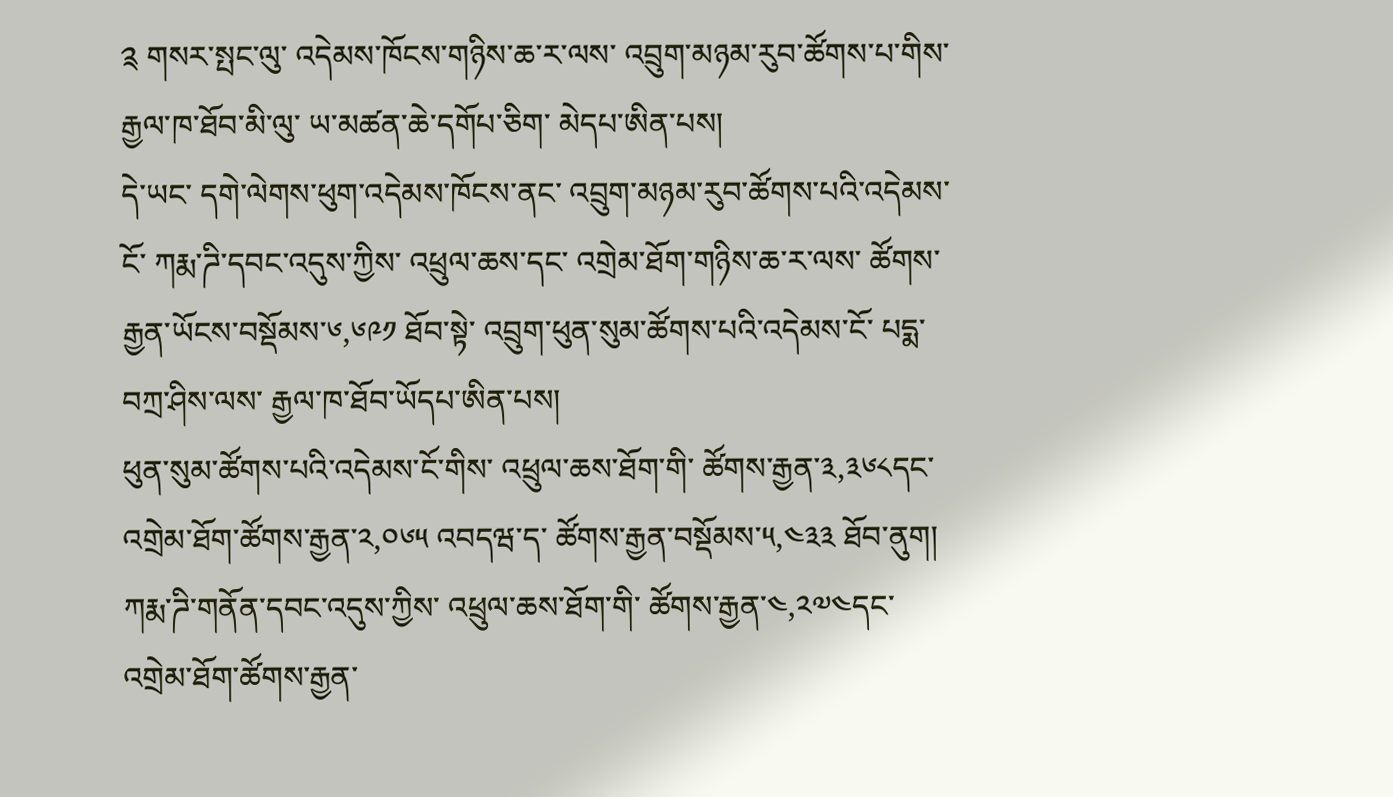༉ གསར་སྤང་ལུ་ འདེམས་ཁོངས་གཉིས་ཆ་ར་ལས་ འབྲུག་མཉམ་རུབ་ཚོགས་པ་གིས་ རྒྱལ་ཁ་ཐོབ་མི་ལུ་ ཡ་མཚན་ཆེ་དགོཔ་ཅིག་ མེདཔ་ཨིན་པས།
དེ་ཡང་ དགེ་ལེགས་ཕུག་འདེམས་ཁོངས་ནང་ འབྲུག་མཉམ་རུབ་ཚོགས་པའི་འདེམས་ངོ་ ཀརྨ་ཌི་དབང་འདུས་ཀྱིས་ འཕྲུལ་ཆས་དང་ འགྲེམ་ཐོག་གཉིས་ཆ་ར་ལས་ ཚོགས་རྒྱན་ཡོངས་བསྡོམས་༦,༦༩༡ ཐོབ་སྟེ་ འབྲུག་ཕུན་སུམ་ཚོགས་པའི་འདེམས་ངོ་ པདྨ་བཀྲ་ཤིས་ལས་ རྒྱལ་ཁ་ཐོབ་ཡོདཔ་ཨིན་པས།
ཕུན་སུམ་ཚོགས་པའི་འདེམས་ངོ་གིས་ འཕྲུལ་ཆས་ཐོག་གི་ ཚོགས་རྒྱན་༣,༣༦༨དང་ འགྲེམ་ཐོག་ཚོགས་རྒྱན་༢,༠༦༥ འབདཝ་ད་ ཚོགས་རྒྱན་བསྡོམས་༥,༤༣༣ ཐོབ་ནུག། ཀརྨ་ཌི་གནོན་དབང་འདུས་ཀྱིས་ འཕྲུལ་ཆས་ཐོག་གི་ ཚོགས་རྒྱན་༤,༢༧༤དང་ འགྲེམ་ཐོག་ཚོགས་རྒྱན་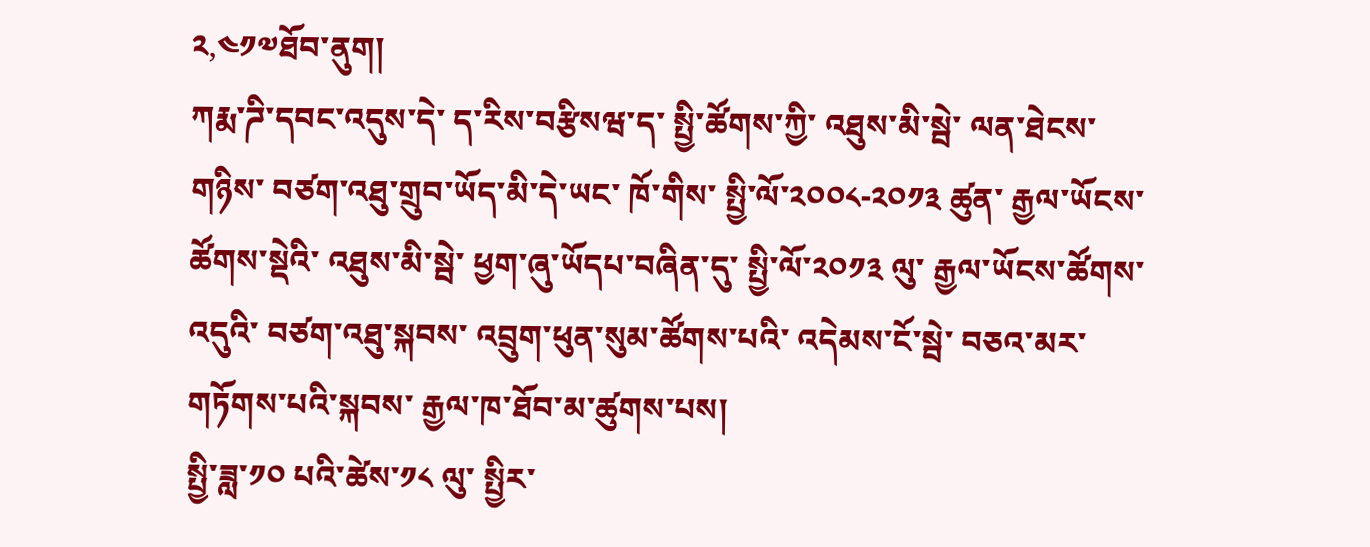༢,༤༡༧ཐོབ་ནུག།
ཀརྨ་ཌི་དབང་འདུས་དེ་ ད་རིས་བརྩིསཝ་ད་ སྤྱི་ཚོགས་ཀྱི་ འཐུས་མི་སྦེ་ ལན་ཐེངས་གཉིས་ བཙག་འཐུ་གྲུབ་ཡོད་མི་དེ་ཡང་ ཁོ་གིས་ སྤྱི་ལོ་༢༠༠༨-༢༠༡༣ ཚུན་ རྒྱལ་ཡོངས་ཚོགས་སྡེའི་ འཐུས་མི་སྦེ་ ཕྱག་ཞུ་ཡོདཔ་བཞིན་དུ་ སྤྱི་ལོ་༢༠༡༣ ལུ་ རྒྱལ་ཡོངས་ཚོགས་འདུའི་ བཙག་འཐུ་སྐབས་ འབྲུག་ཕུན་སུམ་ཚོགས་པའི་ འདེམས་ངོ་སྦེ་ བཅའ་མར་གཏོགས་པའི་སྐབས་ རྒྱལ་ཁ་ཐོབ་མ་ཚུགས་པས།
སྤྱི་ཟླ་༡༠ པའི་ཚེས་༡༨ ལུ་ སྤྱིར་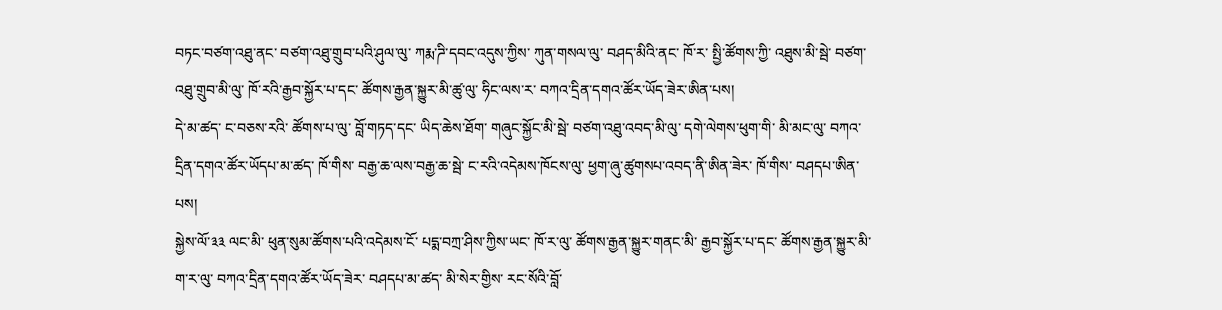བཏང་བཙག་འཐུ་ནང་ བཙག་འཐུ་གྲུབ་པའི་ཤུལ་ལུ་ ཀརྨ་ཌི་དབང་འདུས་ཀྱིས་ ཀུན་གསལ་ལུ་ བཤད་མིའི་ནང་ ཁོ་ར་ སྤྱི་ཚོགས་ཀྱི་ འཐུས་མི་སྦེ་ བཙག་འཐུ་གྲུབ་མི་ལུ་ ཁོ་རའི་རྒྱབ་སྐྱོར་པ་དང་ ཚོགས་རྒྱན་སྐྱུར་མི་ཚུ་ལུ་ ཧིང་ལས་ར་ བཀའ་དྲིན་དགའ་ཚོར་ཡོད་ཟེར་ཨིན་པས།
དེ་མ་ཚད་ ང་བཅས་རའི་ ཚོགས་པ་ལུ་ བློ་གཏད་དང་ ཡིད་ཆེས་ཐོག་ གཞུང་སྐྱོང་མི་སྦེ་ བཙག་འཐུ་འབད་མི་ལུ་ དགེ་ལེགས་ཕུག་གི་ མི་མང་ལུ་ བཀའ་དྲིན་དགའ་ཚོར་ཡོདཔ་མ་ཚད་ ཁོ་གིས་ བརྒྱ་ཆ་ལས་བརྒྱ་ཆ་སྦེ་ ང་རའི་འདེམས་ཁོངས་ལུ་ ཕྱག་ཞུ་ཚུགསཔ་འབད་ནི་ཨིན་ཟེར་ ཁོ་གིས་ བཤདཔ་ཨིན་པས།
སྐྱེས་ལོ་༣༣ ལང་མི་ ཕུན་སུམ་ཚོགས་པའི་འདེམས་ངོ་ པདྨ་བཀྲ་ཤིས་ཀྱིས་ཡང་ ཁོ་ར་ལུ་ ཚོགས་རྒྱན་སྐྱུར་གནང་མི་ རྒྱབ་སྐྱོར་པ་དང་ ཚོགས་རྒྱན་སྐྱུར་མི་ག་ར་ལུ་ བཀའ་དྲིན་དགའ་ཚོར་ཡོད་ཟེར་ བཤདཔ་མ་ཚད་ མི་སེར་གྱིས་ རང་སོའི་བློ་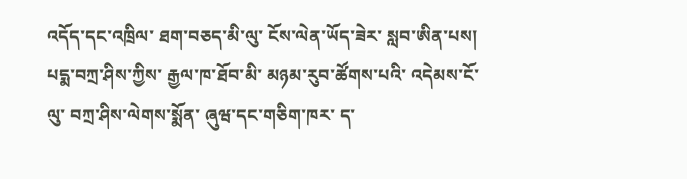འདོད་དང་འཁྲིལ་ ཐག་བཅད་མི་ལུ་ ངོས་ལེན་ཡོད་ཟེར་ སླབ་ཨིན་པས།
པདྨ་བཀྲ་ཤིས་ཀྱིས་ རྒྱལ་ཁ་ཐོབ་མི་ མཉམ་རུབ་ཚོགས་པའི་ འདེམས་ངོ་ལུ་ བཀྲ་ཤིས་ལེགས་སྨོན་ ཞུཝ་དང་གཅིག་ཁར་ ད་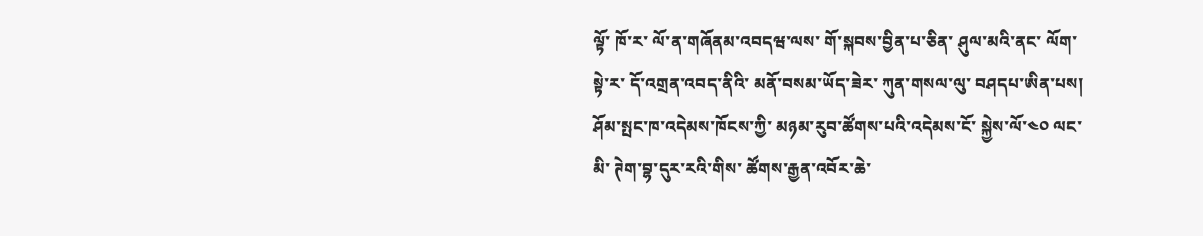ལྟོ་ ཁོ་ར་ ལོ་ན་གཞོནམ་འབདཝ་ལས་ གོ་སྐབས་བྱིན་པ་ཅིན་ ཤུལ་མའི་ནང་ ལོག་སྟེ་ར་ དོ་འགྲན་འབད་ནིའི་ མནོ་བསམ་ཡོད་ཟེར་ ཀུན་གསལ་ལུ་ བཤདཔ་ཨིན་པས།
ཤོམ་སྤང་ཁ་འདེམས་ཁོངས་ཀྱི་ མཉམ་རུབ་ཚོགས་པའི་འདེམས་ངོ་ སྐྱེས་ལོ་༤༠ ལང་མི་ ཊེག་བྷ་དུར་རའི་གིས་ ཚོགས་རྒྱན་འབོར་ཆེ་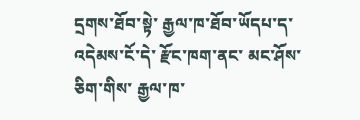དྲགས་ཐོབ་སྟེ་ རྒྱལ་ཁ་ཐོབ་ཡོདཔ་ད་ འདེམས་ངོ་དེ་ རྫོང་ཁག་ནང་ མང་ཤོས་ཅིག་གིས་ རྒྱལ་ཁ་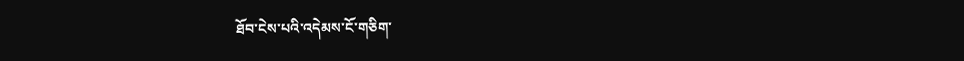ཐོབ་ངེས་པའི་འདེམས་ངོ་གཅིག་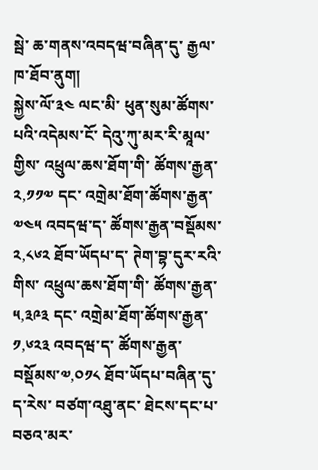སྦེ་ ཆ་གནས་འབདཝ་བཞིན་དུ་ རྒྱལ་ཁ་ཐོབ་ནུག།
སྐྱེས་ལོ་༣༤ ལང་མི་ ཕུན་སུམ་ཚོགས་པའི་འདེམས་ངོ་ དེའུ་ཀུ་མར་རི་མཱལ་གྱིས་ འཕྲུལ་ཆས་ཐོག་གི་ ཚོགས་རྒྱན་༢,༡༡༧ དང་ འགྲེམ་ཐོག་ཚོགས་རྒྱན་༧༤༥ འབདཝ་ད་ ཚོགས་རྒྱན་བསྡོམས་༢,༨༦༢ ཐོབ་ཡོདཔ་ད་ ཊེག་བྷ་དུར་རའི་གིས་ འཕྲུལ་ཆས་ཐོག་གི་ ཚོགས་རྒྱན་༥,༣༩༣ དང་ འགྲེམ་ཐོག་ཚོགས་རྒྱན་༡,༦༢༣ འབདཝ་ད་ ཚོགས་རྒྱན་བསྡོམས་༧,༠༡༨ ཐོབ་ཡོདཔ་བཞིན་དུ་ ད་རེས་ བཙག་འཐུ་ནང་ ཐེངས་དང་པ་ བཅའ་མར་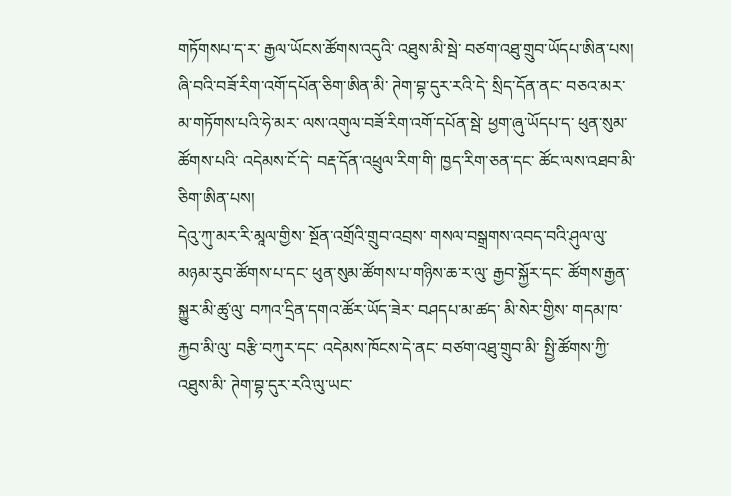གཏོགསཔ་ད་ར་ རྒྱལ་ཡོངས་ཚོགས་འདུའི་ འཐུས་མི་སྦེ་ བཙག་འཐུ་གྲུབ་ཡོདཔ་ཨིན་པས།
ཞི་བའི་བཟོ་རིག་འགོ་དཔོན་ཅིག་ཨིན་མི་ ཊེག་བྷ་དུར་རའི་དེ་ སྲིད་དོན་ནང་ བཅའ་མར་མ་གཏོགས་པའི་ཧེ་མར་ ལས་འགུལ་བཟོ་རིག་འགོ་དཔོན་སྦེ་ ཕྱག་ཞུ་ཡོདཔ་ད་ ཕུན་སུམ་ཚོགས་པའི་ འདེམས་ངོ་དེ་ བརྡ་དོན་འཕྲུལ་རིག་གི་ ཁྱད་རིག་ཅན་དང་ ཚོང་ལས་འཐབ་མི་ཅིག་ཨིན་པས།
དེའུ་ཀུ་མར་རི་མཱལ་གྱིས་ སྔོན་འགྲོའི་གྲུབ་འབྲས་ གསལ་བསྒྲགས་འབད་བའི་ཤུལ་ལུ་ མཉམ་རུབ་ཚོགས་པ་དང་ ཕུན་སུམ་ཚོགས་པ་གཉིས་ཆ་ར་ལུ་ རྒྱབ་སྐྱོར་དང་ ཚོགས་རྒྱན་སྐྱུར་མི་ཚུ་ལུ་ བཀའ་དྲིན་དགའ་ཚོར་ཡོད་ཟེར་ བཤདཔ་མ་ཚད་ མི་སེར་གྱིས་ གདམ་ཁ་རྐྱབ་མི་ལུ་ བརྩི་བཀུར་དང་ འདེམས་ཁོངས་དེ་ནང་ བཙག་འཐུ་གྲུབ་མི་ སྤྱི་ཚོགས་ཀྱི་འཐུས་མི་ ཊེག་བྷ་དུར་རའི་ལུ་ཡང་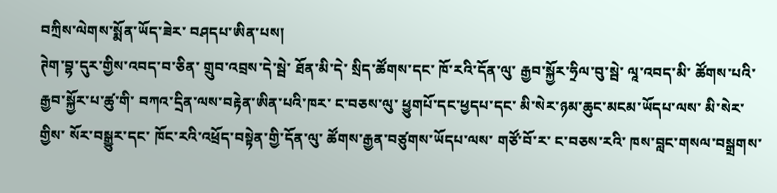བཀྲིས་ལེགས་སྨོན་ཡོད་ཟེར་ བཤདཔ་ཨིན་པས།
ཊེག་བྷ་དུར་གྱིས་འབད་བ་ཅིན་ གྲུབ་འབྲས་དེ་སྦེ་ ཐོན་མི་དེ་ སྲིད་ཚོགས་དང་ ཁོ་རའི་དོན་ལུ་ རྒྱབ་སྐྱོར་ཧྲིལ་བུ་སྦེ་ ལཱ་འབད་མི་ ཚོགས་པའི་རྒྱབ་སྐྱོར་པ་ཚུ་གི་ བཀའ་དྲིན་ལས་བརྟེན་ཨིན་པའི་ཁར་ ང་བཅས་ལུ་ ཕྱུགཔོ་དང་ཕྱདཔ་དང་ མི་སེར་ཉམ་ཆུང་མངམ་ཡོདཔ་ལས་ མི་སེར་གྱིས་ སོར་བསྒྱུར་དང་ ཁོང་རའི་འཕྲོད་བསྟེན་གྱི་དོན་ལུ་ ཚོགས་རྒྱན་བཙུགས་ཡོདཔ་ལས་ གཙོ་བོ་ར་ ང་བཅས་རའི་ ཁས་བླང་གསལ་བསྒྲགས་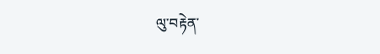ལུ་བརྟེན་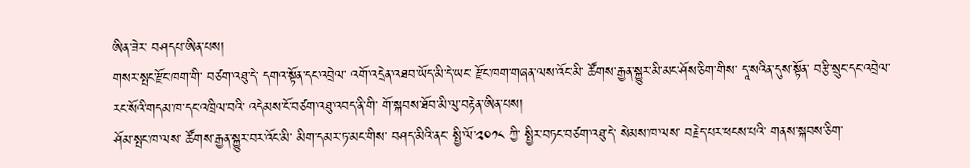ཨིན་ཟེར་ བཤདཔ་ཨིན་པས།
གསར་སྤང་རྫོང་ཁག་གི་ བཙག་འཐུ་དེ་ དགའ་སྟོན་དང་འབྲེལ་ འགོ་འདྲེན་འཐབ་ཡོད་མི་དེ་ཡང་ རྫོང་ཁག་གཞན་ལས་འོང་མི་ ཚོགས་རྒྱན་སྐྱུར་མི་མང་ཤོས་ཅིག་གིས་ དཱ་སའིན་དུས་སྟོན་ བརྩི་སྲུང་དང་འབྲེལ་ རང་སོའི་གདམ་ཁ་དང་འཁྲིལ་བའི་ འདེམས་ངོ་བཙག་འཐུ་འབད་ནི་གི་ གོ་སྐབས་ཐོབ་མི་ལུ་བརྟེན་ཨིན་པས།
ཤོམ་སྤང་ཁ་ལས་ ཚོགས་རྒྱན་སྐྱུར་བར་འོང་མི་ མིག་དམར་ཏ་མང་གིས་ བཤད་མིའི་ནང་ སྤྱི་ལོ་༢༠༡༨ ཀྱི་ སྤྱིར་བཏང་བཙག་འཐུ་དེ་ སེམས་ཁ་ལས་ བརྗེད་པར་ཕངས་པའི་ གནས་སྐབས་ཅིག་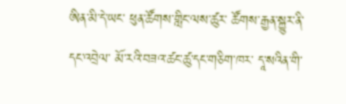ཨིན་མི་དེ་ཡང་ ཕུན་ཚོགས་གླིང་ལས་ཚུར་ ཚོགས་རྒྱན་སྐྱུར་ནི་དང་འབྲེལ་ མོ་རའི་བཟའ་ཚང་ཚུ་དང་གཅིག་ཁར་ དཱ་སའིན་གི་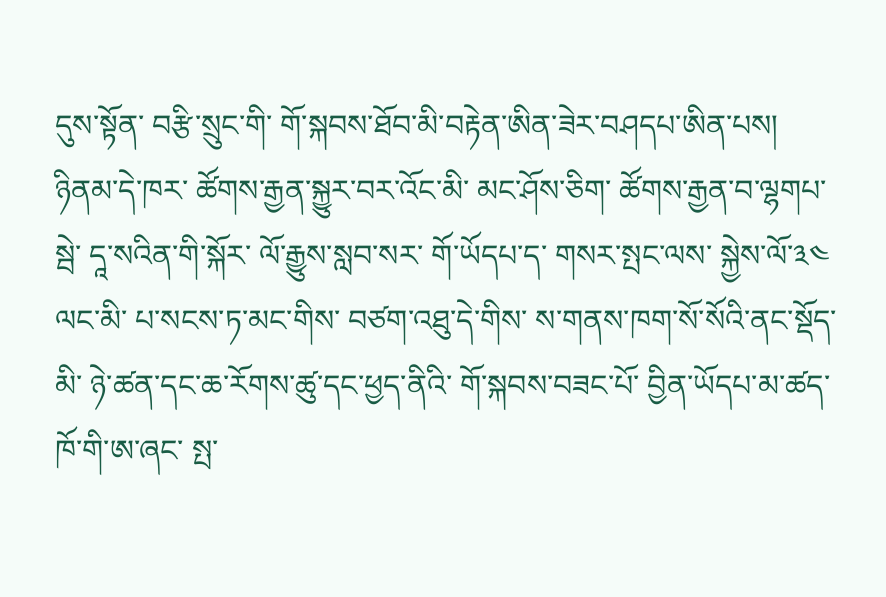དུས་སྟོན་ བརྩི་སྲུང་གི་ གོ་སྐབས་ཐོབ་མི་བརྟེན་ཨིན་ཟེར་བཤདཔ་ཨིན་པས།
ཉིནམ་དེ་ཁར་ ཚོགས་རྒྱན་སྐྱུར་བར་འོང་མི་ མང་ཤོས་ཅིག་ ཚོགས་རྒྱན་བ་ལྷགཔ་སྦེ་ དཱ་སའིན་གི་སྐོར་ ལོ་རྒྱུས་སླབ་སར་ གོ་ཡོདཔ་ད་ གསར་སྤང་ལས་ སྐྱེས་ལོ་༣༤ ལང་མི་ པ་སངས་ཏ་མང་གིས་ བཙག་འཐུ་དེ་གིས་ ས་གནས་ཁག་སོ་སོའི་ནང་སྡོད་མི་ ཉེ་ཚན་དང་ཆ་རོགས་ཚུ་དང་ཕྱད་ནིའི་ གོ་སྐབས་བཟང་པོ་ བྱིན་ཡོདཔ་མ་ཚད་ ཁོ་གི་ཨ་ཞང་ སྤ་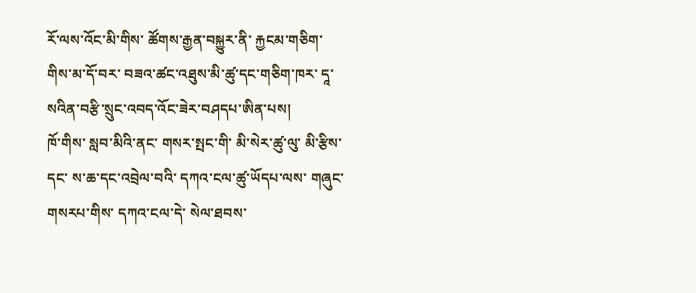རོ་ལས་འོང་མི་གིས་ ཚོགས་རྒྱན་བསྐྱུར་ནི་ རྐྱངམ་གཅིག་གིས་མ་དོ་བར་ བཟའ་ཚང་འཐུས་མི་ཚུ་དང་གཅིག་ཁར་ དཱ་སའིན་བརྩི་སྲུང་འབད་འོང་ཟེར་བཤདཔ་ཨིན་པས།
ཁོ་གིས་ སླབ་མིའི་ནང་ གསར་སྤང་གི་ མི་སེར་ཚུ་ལུ་ མི་རྩིས་དང་ ས་ཆ་དང་འབྲེལ་བའི་ དཀའ་ངལ་ཚུ་ཡོདཔ་ལས་ གཞུང་གསརཔ་གིས་ དཀའ་ངལ་དེ་ སེལ་ཐབས་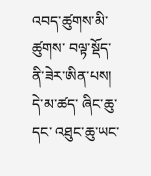འབད་ཚུགས་མི་ཚུགས་ བལྟ་སྡོད་ནི་ཟེར་ཨིན་པས།
དེ་མ་ཚད་ ཞིང་ཆུ་དང་ འཐུང་ཆུ་ཡང་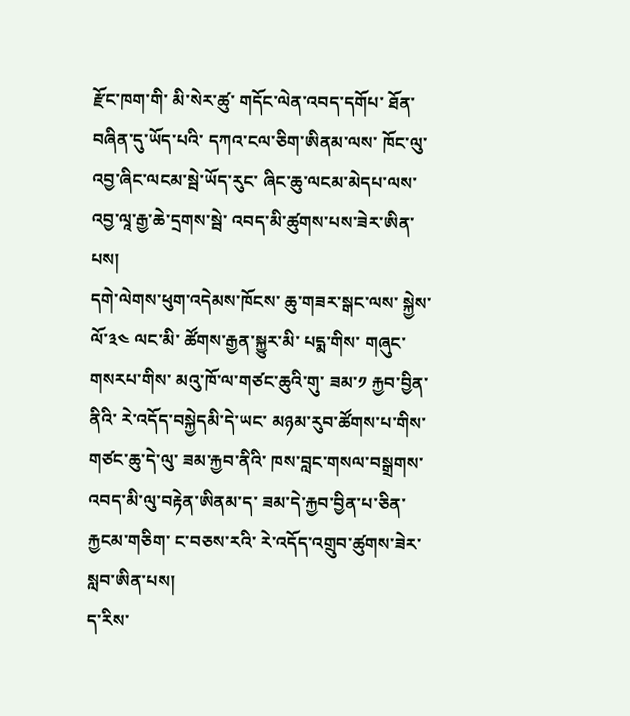རྫོང་ཁག་གི་ མི་སེར་ཚུ་ གདོང་ལེན་འབད་དགོཔ་ ཐོན་བཞིན་དུ་ཡོད་པའི་ དཀའ་ངལ་ཅིག་ཨིནམ་ལས་ ཁོང་ལུ་ འབྱ་ཞིང་ལངམ་སྦེ་ཡོད་རུང་ ཞིང་ཆུ་ལངམ་མེདཔ་ལས་ འབྱ་ལཱ་རྒྱ་ཆེ་དྲགས་སྦེ་ འབད་མི་ཚུགས་པས་ཟེར་ཨིན་པས།
དགེ་ལེགས་ཕུག་འདེམས་ཁོངས་ ཆུ་གཟར་སྒང་ལས་ སྐྱེས་ལོ་༣༤ ལང་མི་ ཚོགས་རྒྱན་སྐྱུར་མི་ པདྨ་གིས་ གཞུང་གསརཔ་གིས་ མའུ་ཁོ་ལ་གཙང་ཆུའི་གུ་ ཟམ་༡ རྐྱབ་བྱིན་ནིའི་ རེ་འདོད་བསྐྱེདམི་དེ་ཡང་ མཉམ་རུབ་ཚོགས་པ་གིས་ གཙང་ཆུ་དེ་ལུ་ ཟམ་རྐྱབ་ནིའི་ ཁས་བླང་གསལ་བསྒྲགས་འབད་མི་ལུ་བརྟེན་ཨིནམ་ད་ ཟམ་དེ་རྐྱབ་བྱིན་པ་ཅིན་རྐྱངམ་གཅིག་ ང་བཅས་རའི་ རེ་འདོད་འགྲུབ་ཚུགས་ཟེར་ སླབ་ཨིན་པས།
ད་རིས་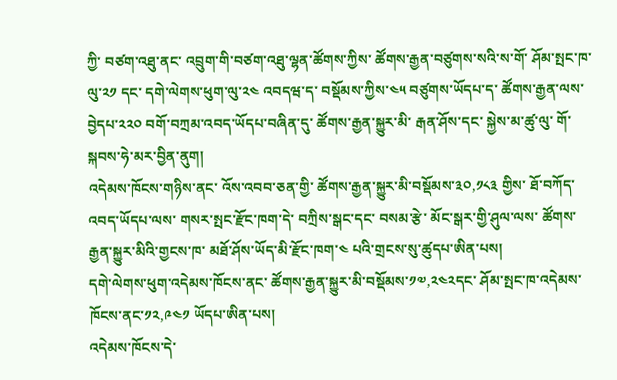ཀྱི་ བཙག་འཐུ་ནང་ འབྲུག་གི་བཙག་འཐུ་ལྷན་ཚོགས་ཀྱིས་ ཚོགས་རྒྱན་བཙུགས་སའི་ས་གོ་ ཤོམ་སྤང་ཁ་ལུ་༢༡ དང་ དགེ་ལེགས་ཕུག་ལུ་༢༤ འབདཝ་ད་ བསྡོམས་ཀྱིས་༤༥ བཙུགས་ཡོདཔ་ད་ ཚོགས་རྒྱན་ལས་བྱེདཔ་༢༢༠ བགོ་བཀྲམ་འབད་ཡོདཔ་བཞིན་དུ་ ཚོགས་རྒྱན་སྐྱུར་མི་ རྒན་ཤོས་དང་ སྐྱེས་མ་ཚུ་ལུ་ གོ་སྐབས་ཧེ་མར་བྱིན་ནུག།
འདེམས་ཁོངས་གཉིས་ནང་ འོས་འབབ་ཅན་གྱི་ ཚོགས་རྒྱན་སྐྱུར་མི་བསྡོམས་༣༠,༡༨༣ གྱིས་ ཐོ་བཀོད་འབད་ཡོདཔ་ལས་ གསར་སྤང་རྫོང་ཁག་དེ་ བཀྲིས་སྒང་དང་ བསམ་རྩེ་ མོང་སྒར་གྱི་ཤུལ་ལས་ ཚོགས་རྒྱན་སྐྱུར་མིའི་གྱངས་ཁ་ མཐོ་ཤོས་ཡོད་མི་རྫོང་ཁག་༤ པའི་གྲངས་སུ་ཚུདཔ་ཨིན་པས།
དགེ་ལེགས་ཕུག་འདེམས་ཁོངས་ནང་ ཚོགས་རྒྱན་སྐྱུར་མི་བསྡོམས་༡༧,༢༤༢དང་ ཤོམ་སྤང་ཁ་འདེམས་ཁོངས་ནང་༡༢,༩༤༡ ཡོདཔ་ཨིན་པས།
འདེམས་ཁོངས་དེ་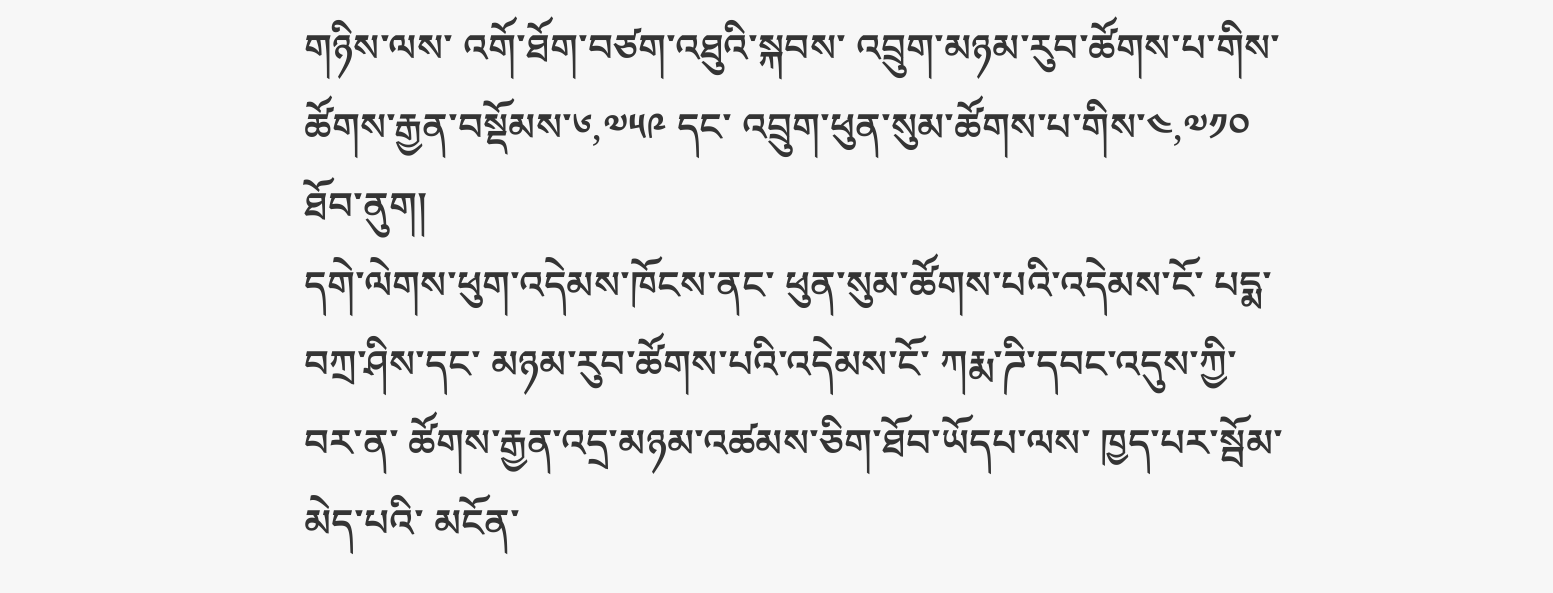གཉིས་ལས་ འགོ་ཐོག་བཙག་འཐུའི་སྐབས་ འབྲུག་མཉམ་རུབ་ཚོགས་པ་གིས་ ཚོགས་རྒྱན་བསྡོམས་༦,༧༥༩ དང་ འབྲུག་ཕུན་སུམ་ཚོགས་པ་གིས་༤,༧༡༠ ཐོབ་ནུག།
དགེ་ལེགས་ཕུག་འདེམས་ཁོངས་ནང་ ཕུན་སུམ་ཚོགས་པའི་འདེམས་ངོ་ པདྨ་བཀྲ་ཤིས་དང་ མཉམ་རུབ་ཚོགས་པའི་འདེམས་ངོ་ ཀརྨ་ཌི་དབང་འདུས་ཀྱི་བར་ན་ ཚོགས་རྒྱན་འདྲ་མཉམ་འཚམས་ཅིག་ཐོབ་ཡོདཔ་ལས་ ཁྱད་པར་སྦོམ་མེད་པའི་ མངོན་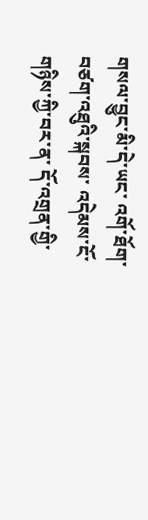གསལ་བྱུང་མི་དེ་ཡང་ འགོ་ཐོག་བཙག་འཐུའི་སྐབས་ འདེམས་ངོ་གཉིས་ཀྱི་བར་ན་ དོ་འགྲན་གྱི་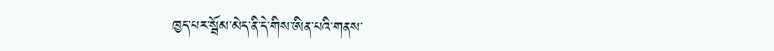ཁྱད་པར་སྦོམ་མེད་ནི་དེ་གིས་ཨིན་པའི་གནས་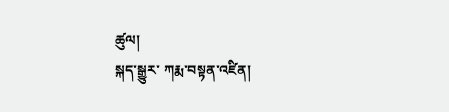ཚུལ།
སྐད་སྒྱུར་ ཀརྨ་བསྟན་འཛིན།